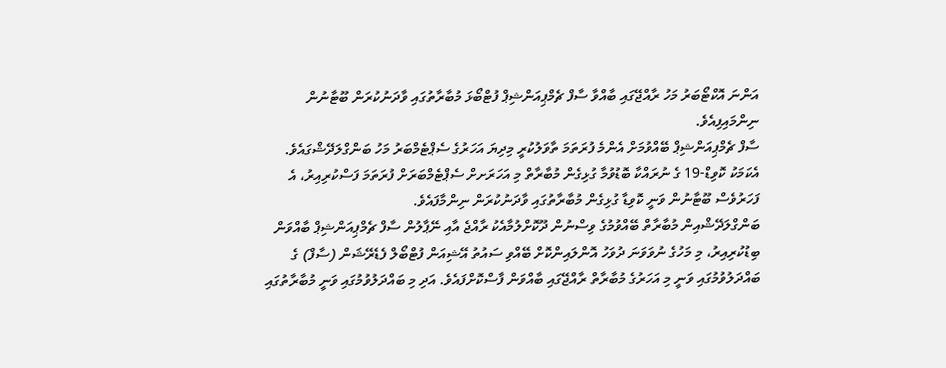އަންނަ އޮކްޓޯބަރު މަހު ރާއްޖޭގައި ބާއްވާ ސާފް ޗެމްޕިއަންޝިޕް ފުޓްބޯޅަ މުބާރާތުގައި ވާދަނުކުރަން ބޫޓާނުން ނިންމައިފިއެވެ.
ސާފް ޗެމްޕިއަންޝިޕް ބޭއްވުމަށް އެންމެ ފުރަތަމަ ތާވަލުކުރީ މިދިޔަ އަހަރުގެ ސެޕްޓެމްބަރު މަހު ބަންގްލަދޭޝްގައެވެ. އެކަމަކު ކޮވިޑް-19 ގެ ނުރައްކާ ބޮޑުވުމާ ގުޅިގެން މުބާރާތް މި އަހަރަށށް ސެޕްޓެމްބަރަށް ފުރަތަމަ ފަސްކުރިއިރު، އެ ފަހަރުވެސް ބޫޓާނުން ވަނީ ކޮވިޑާ ގުޅިގެން މުބާރާތުގައި ވާދަނުކުރަން ނިންމާފައެވެ.
ބަންގްލަދޭޝްއިން މުބާރާތް ބޭއްވުމުގެ ވިސްނުން ދޫކޮށްލުމާއެކު ރާއްޖެ އާއި ނޭޕާލުން ސާފް ޗެމްޕިއަންޝިޕް ބާއްވަން ބިޑުކުރިއިރު، މި މަހުގެ ނުވަވަނަ ދުވަހު އޮންލައިންކޮށް ބޭއްވި ސައުތު އޭޝިއަން ފުޓްބޯލް ފެޑެރޭޝަން (ސާފް) ގެ ބައްދަލުވުމުގައި ވަނީ މި އަހަރުގެ މުބާރާތް ރާއްޖޭގައި ބާއްވަން ފާސްކޮށްފައެވެ. އަދި މި ބައްދަލުވުމުގައި ވަނީ މުބާރާތުގައި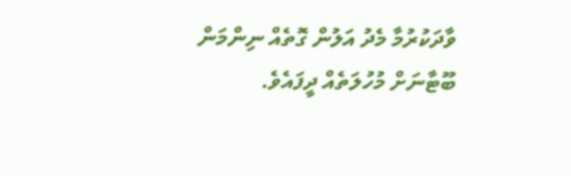ވާދަކުރުމާ މެދު އަލުން ގޮތެއް ނިންމަން ބޫޓާނަށް މުހުލަތެއް ދީފައެވެ.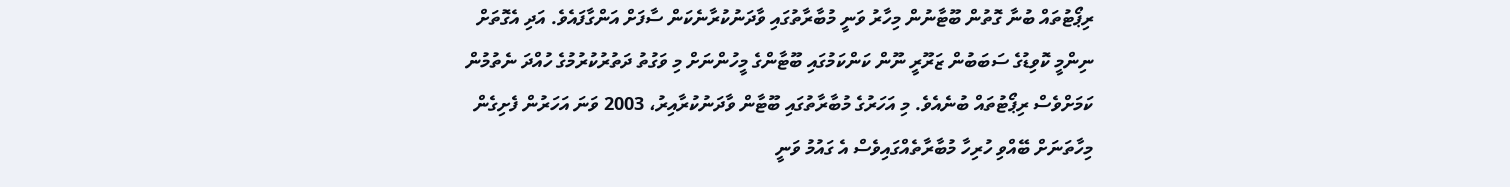ރިޕޯޓުތައް ބުނާ ގޮތުން ބޫޓާނުން މިހާރު ވަނީ މުބާރާތުގައި ވާދަނުކުރާނެކަން ސާފަށް އަންގާފައެވެ. އަދި އެގޮތަށް ނިންމީ ކޮވިޑުގެ ސަބަބުން ޒަރޫރީ ނޫން ކަންކަމުގައި ބޫޓާންގެ މީހުންނަށް މި ވަގުތު ދަތުރުކުރުމުގެ ހުއްދަ ނެތުމުން ކަމަށްވެސް ރިޕޯޓުތައް ބުނެއެވެ. މި އަހަރުގެ މުބާރާތުގައި ބޫޓާން ވާދަނުކުރާއިރު، 2003 ވަނަ އަހަރުން ފެށިގެން މިހާތަނަށް ބޭއްވި ހުރިހާ މުބާރާތެއްގައިވެސް އެ ގައުމު ވަނީ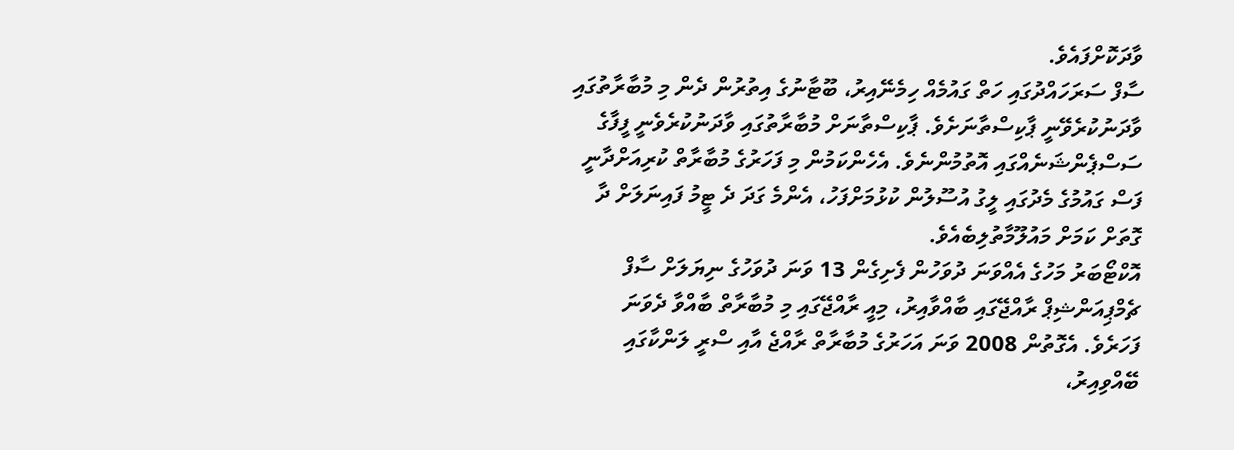ވާދަކޮށްފައެވެ.
ސާފް ސަރަހައްދުގައި ހަތް ގައުމެއް ހިމެނޭއިރު، ބޫޓާނުގެ އިތުރުން ދެން މި މުބާރާތުގައި ވާދަނުކުރެވޭނީ ޕާކިސްތާނަށެވެ. ޕާކިސްތާނަށް މުބާރާތުގައި ވާދަނުކުރެވެނީ ފީފާގެ ސަސްޕެންޝަނެއްގައި އޮތުމުންނެވެ. އެހެންކަމުން މި ފަހަރުގެ މުބާރާތް ކުރިއަށްދާނީ ފަސް ގައުމުގެ މެދުގައި ލީގު އުސޫލުން ކުޅުމަށްފަހު، އެންމެ ގަދަ ދެ ޓީމު ފައިނަލަށް ދާ ގޮތަށް ކަމަށް މައުލޫމާތުލިބެއެވެ.
އޮކްޓޯބަރު މަހުގެ އެއްވަނަ ދުވަހުން ފެށިގެން 13 ވަނަ ދުވަހުގެ ނިޔަލަށް ސާފް ޗެމްޕިއަންޝިޕް ރާއްޖޭގައި ބާއްވާއިރު، މިއީ ރާއްޖޭގައި މި މުބާރާތް ބާއްވާ ދެވަނަ ފަހަރެވެ. އެގޮތުން 2008 ވަނަ އަހަރުގެ މުބާރާތް ރާއްޖެ އާއި ސްރީ ލަންކާގައި ބޭއްވިއިރު،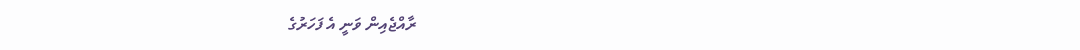ރާއްޖެއިން ވަނީ އެ ފަހަރުގެ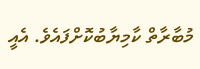މުބާރާތް ކާމިޔާބުކޮށްފައެވެ. އެއީ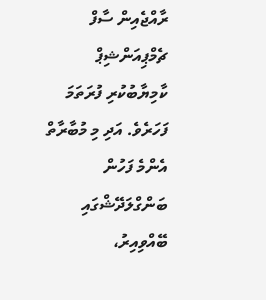ރާއްޖެއިން ސާފް ޗެމްޕިއަންޝިޕް ކާމިޔާބުކުރި ފުރަތަމަ ފަހަރެވެ. އަދި މި މުބާރާތް އެންމެ ފަހުން ބަންގްލަދޭޝްގައި ބޭއްވިއިރު،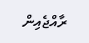ރާއްޖެއިން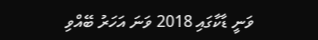ވަނީ ޑާކާގައި 2018 ވަނަ އަހަރު ބޭއްވި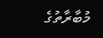މުބާރާތުގެ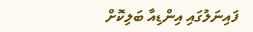ފައިނަލުގައި އިންޑިއާ ބަލިކޮށް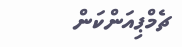ޗެމްޕިއަންކަން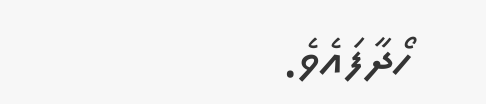ހޯދާފައެވެ.